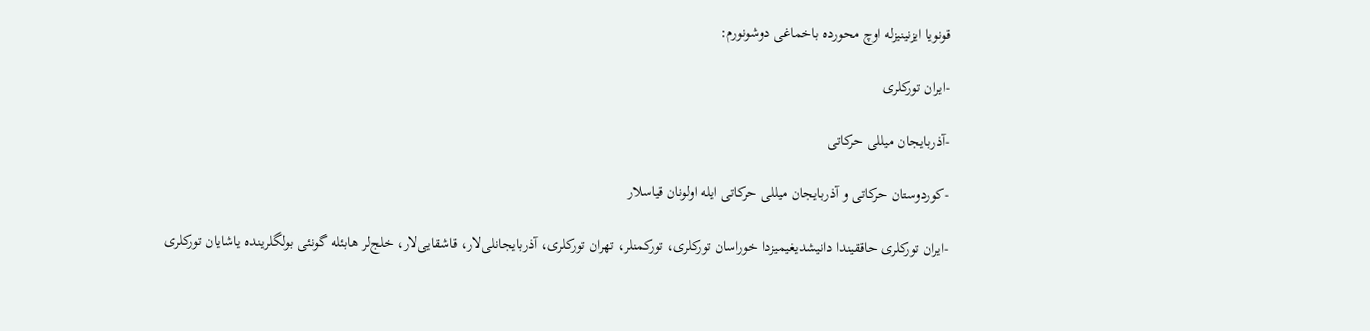قونویا ایزنینیزله اوچ محورده باخماغی دوشونورم:

-ایران تورکلری

-آذربایجان میللی حرکاتی

-کوردوستان حرکاتی و آذربایجان میللی حرکاتی ایله اولونان قیاسلار

-ایران تورکلری حاققیندا دانیشدیغیمیزدا خوراسان تورکلری، تورکمنلر، تهران تورکلری، آذربایجانلی‌لار، قاشقایی‌لار، خلج‌لر هابئله گونئی بولگلرینده یاشایان تورکلری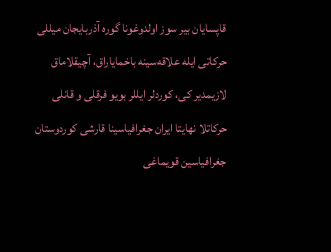قاپسایان بیر سوز اولدوغونا گوره آذربایجان میللی حرکاتی ایله علاقه‌سینه باخمایاراق، آچیقلاماق لازیمدیر کی، کوردلر ایللر بویو فرقلی و قانلی حرکاتلا نهایتا ایران جغرافیاسینا قارشی کوردوستان جغرافیاسین قویماغی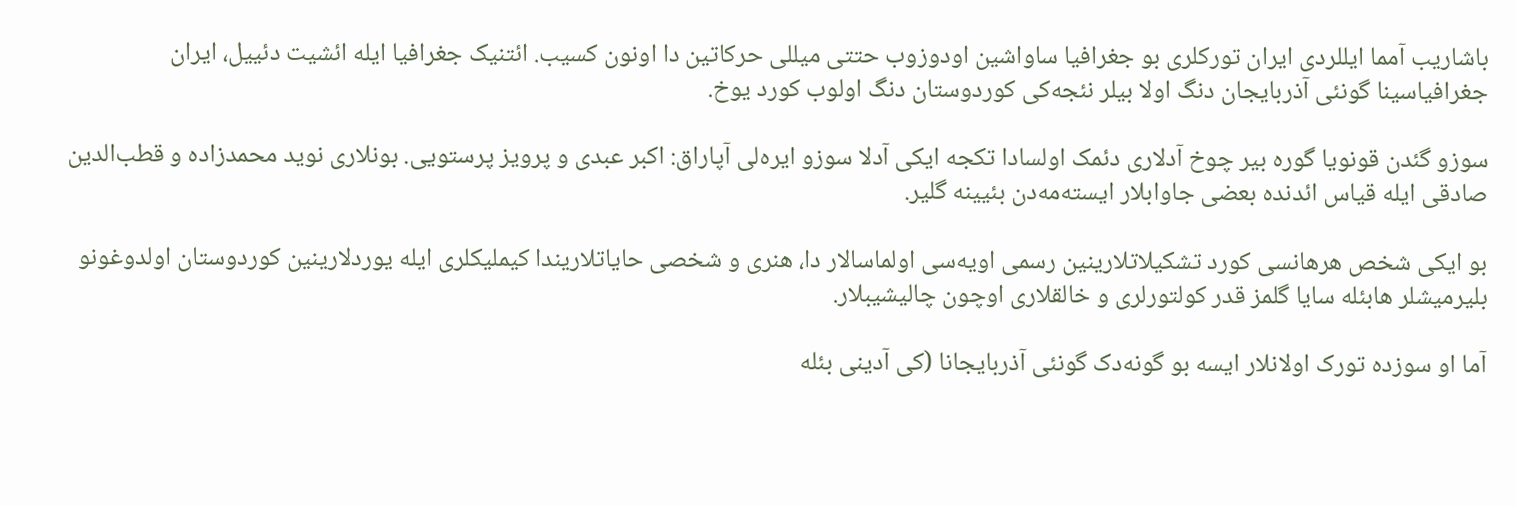باشاریب آمما ایللردی ایران تورکلری بو جغرافیا ساواشین اودوزوب حتتی میللی حرکاتین دا اونون کسیب. ائتنیک جغرافیا ایله ائشیت دئییل، ایران جغرافیاسینا گونئی آذربایجان دنگ اولا بیلر نئجه‌کی کوردوستان دنگ اولوب کورد یوخ.

سوزو گئدن قونویا گوره بیر چوخ آدلاری دئمک اولسادا تکجه ایکی آدلا سوزو ایره‌لی آپاراق: اکبر عبدی و پرویز پرستویی. بونلاری نوید محمدزاده و قطب‌الدین صادقی ایله قیاس ائدنده بعضی جاوابلار ایسته‌مه‌دن بئیینه گلیر.

بو ایکی شخص هرهانسی کورد تشکیلاتلارینین رسمی اویه‌سی اولماسالار دا، هنری و شخصی حایاتلاریندا کیملیکلری ایله یوردلارینین کوردوستان اولدوغونو بلیرمیشلر هابئله سایا گلمز قدر کولتورلری و خالقلاری اوچون چالیشیبلار.

آما او سوزده تورک اولانلار ایسه بو گونه‌دک گونئی آذربایجانا (کی آدینی بئله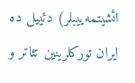ائشیتمه‌ییبلر) دئییل ده ایران تورکلرینین تئاتر و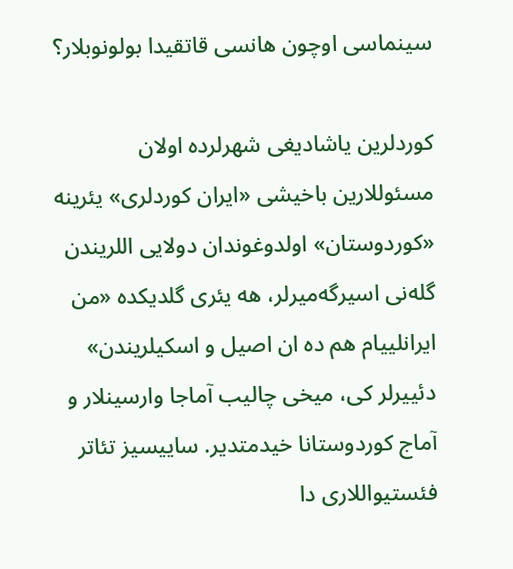سینماسی اوچون هانسی قاتقیدا بولونوبلار؟

کوردلرین یاشادیغی شهرلرده اولان مسئوللارین باخیشی «ایران کوردلری» یئرینه «کوردوستان» اولدوغوندان دولایی اللریندن گله‌نی اسیرگه‌میرلر، هه یئری گلدیکده «من ایرانلییام هم ده ان اصیل و اسکیلریندن» دئییرلر کی، میخی چالیب آماجا وارسینلار و آماج کوردوستانا خیدمتدیر. ساییسیز تئاتر فئستیواللاری دا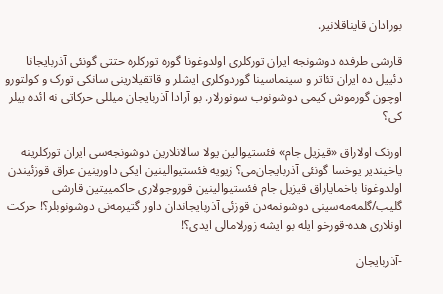بورادان قایناقلانیر.

قارشی طرفده دوشونجه ایران تورکلری اولدوغو‌نا گوره تورکلره حتتی گونئی آذربایجانا دئییل ده ایران تئاتر و سینماسینا گوردوکلری ایشلر و قاتقیلارینی سانکی تورک و کولتورو اوچون گورموش کیمی دوشونوب سونورلار. بو آرادا آذربایجان میللی حرکاتی نه ائده بیلر کی؟

اورنک اولاراق «قیزیل جام» فئستیوالین یولا سالانلارین دوشونجه‌سی ایران تورکلرینه یاخیندیر یوخسا گونئی آذربایجان‌می؟ زیویه فئستیوالینین ایکی داورینین عراق قوزئیندن اولدوغونا باخمایاراق قیزیل جام فئستیوالینین قوروجولاری حاکمییتین قارشی گلیب/گلمه‌مه‌سینی دوشونمه‌دن قوزئی آذربایجاندان داور گتیرمه‌نی دوشونوبلر؟! حرکت اونلاری هده-قورخو ایله بو ایشه زورلامالی ایدی؟!

-آذربایجان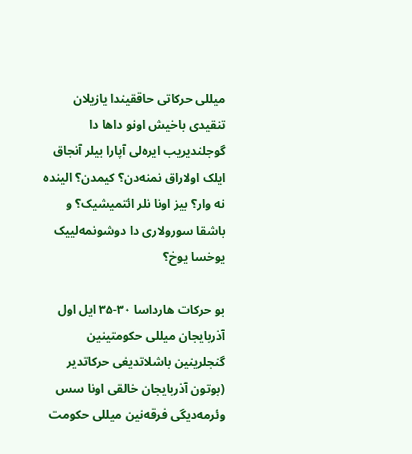میللی حرکاتی حاققیندا یازیلان تنقیدی باخیش اونو داها دا گوجلندیریب ایره‌لی آپارا بیلر آنجاق ایلک اولاراق نمنه‌دن؟ کیمدن؟ الینده نه وار؟ بیز اونا نلر ائتمیشیک؟ و باشقا سورولاری دا دوشونمه‌لییک یوخسا یوخ؟

بو حرکات هارداسا ۳۰-۳۵ ایل اول آذربایجان میللی حکومتینین گنجلرینین باشلاتدیغی حرکاتدیر (بوتون آذربایجان خالقی اونا سس وئرمه‌دیگی فرقه‌نین میللی حکومت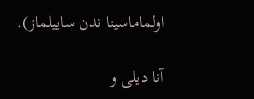اولماماسینا ندن ساییلماز).

آنا دیلی و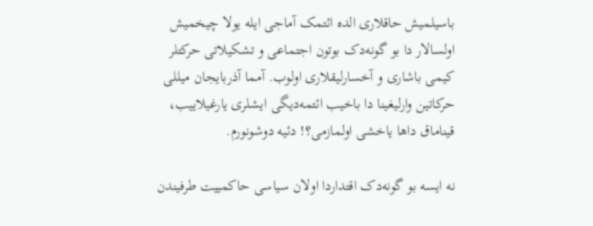باسیلمیش حاقلاری الده ائتمک آماجی ایله یولا چیخمیش اولسالار دا بو گونه‌دک بوتون اجتماعی و تشکیلاتی حرکتلر کیمی باشاری و آخسارلیقلاری اولوب. آمما آذربایجان میللی حرکاتین وارلیغینا دا باخیب ائتمه‌دیگی ایشلری یارغیلاییب، قیناماق داها یاخشی اولمازمی؟! دئیه دوشونورم.

نه ایسه بو گونه‌دک اقتداردا اولان سیاسی حاکمییت طرفیندن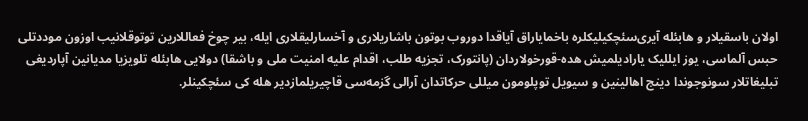اولان باسقیلار و هابئله آیری‌سئچکیلیکلره باخمایاراق آیاقدا دوروب بوتون باشاریلاری و آخسارلیقلاری ایله، بیر چوخ فعاللارین توتوقلانیب اوزون موددتلی حبس آلماسی، یوز ایللیک یارادیلمیش هده-قورخولاردان (پانتورک، تجزیه طلب، اقدام علیه امنیت ملی و باشقا) دولایی هابئله تلویزیا مدیانین آپاردیغی تبلیغاتلار سونوجوندا دینج اهالینین و سیویل توپلومون میللی حرکاتدان آرالی گزمه‌سی قاچیریلمازدیر هله کی سئچکینلر.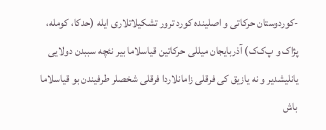-کوردوستان حرکاتی و اصلینده کورد ترور تشکیلاتلاری ایله (حدکا، کومله، پژاک و پ‌ک‌ک) آذربایجان میللی حرکاتین قیاسلاما بیر نئچه سببدن دولایی یانلیشدیر و نه یازیق کی فرقلی زامانلاردا فرقلی شخصلر طرفیندن بو قیاسلاما باش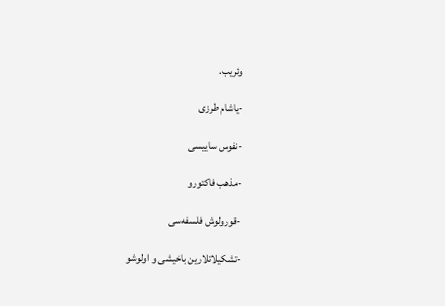وئریب.

-یاشام طرزی

-نفوس ساییسی

-مذهب فاکتورو

-قورولوش فلسفه‌سی

-تشکیلاتلارین باخیشی و اولوشو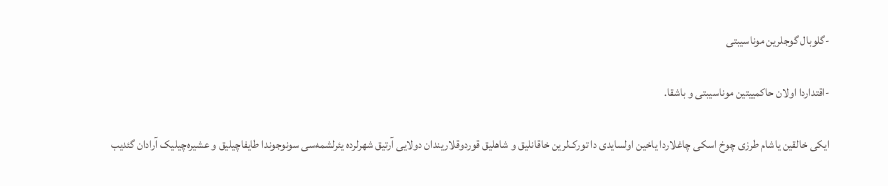-گلوبال گوجلرین موناسیبتی

-اقتداردا اولان حاکمییتین موناسیبتی و باشقا.

ایکی خالقین یاشام طرزی چوخ اسکی چاغلاردا یاخین اولسایدی دا تورک‌لرین خاقانلیق و شاهلیق قوردوقلاریندان دولایی آرتیق شهرلرده یئرلشمه‌سی سونوجوندا طایفاچیلیق و عشیره‌چیلیک آرادان گئدیب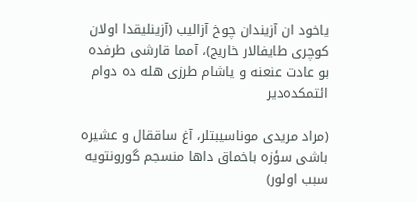یاخود ان آزیندان چوخ آزالیب (آزینلیقدا اولان کوچری طایفالار خاریج)، آمما قارشی طرفده بو‌ عادت عنعنه و یاشام طرزی هله ده دوام ائتمکده‌دیر

(مراد مریدی موناسیبتلر، آغ ساققال و عشیره باشی سؤزه باخماق داها منسجم گورونتویه سبب اولور)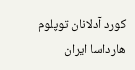کورد آدلانان توپلوم هارداسا ایران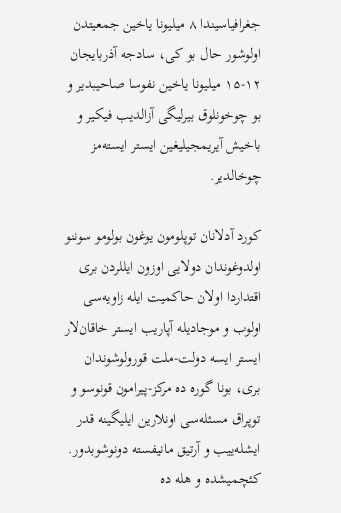جغرافیاسیندا ۸ میلیونا یاخین جمعیتدن اولوشور حال بو کی، سادجه آذربایجان ۱۲-۱۵ میلیونا یاخین نفوسا صاحیبدیر و بو چوخونلوق بیرلیگی آزالدیب فیکیر و باخیش آیریمجیلیغین ایستر ایسته‌مز چوخالدیر.

کورد آدلانان توپلومون یوغون بولومو سوننو اولدوغوندان دولایی اوزون ایللردن بری اقتداردا اولان حاکمیت ایله زاویه‌سی اولوب و موجادیله آپاریب ایستر خاقان‌لار ایستر ایسه دولت-ملت قورولوشوندان بری، بونا گوره ده مرکز-پیرامون قونوسو و توپراق مسئله‌سی اونلارین ایلیگینه قدر ایشله‌ییب و آرتیق مانیفسته دونوشوبدور. کئچمیشده و هله ده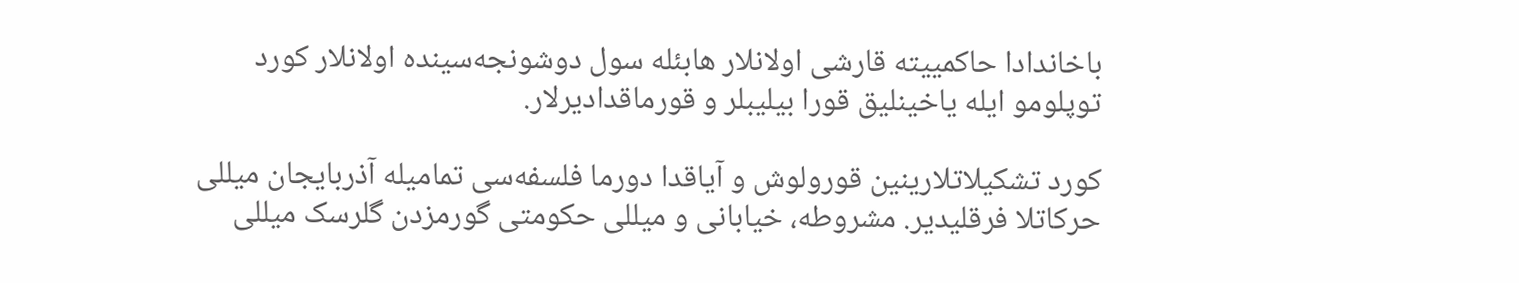باخاندادا حاکمییته قارشی اولانلار هابئله سول دوشونجه‌سینده اولانلار کورد توپلومو ایله یاخینلیق قورا بیلیبلر و قورماقدادیرلار.

کورد تشکیلاتلارینین قورولوش و آیاقدا دورما فلسفه‌سی تمامیله آذربایجان میللی حرکاتلا فرقلیدیر. مشروطه، خیابانی و میللی حکومتی گورمزدن گلرسک میللی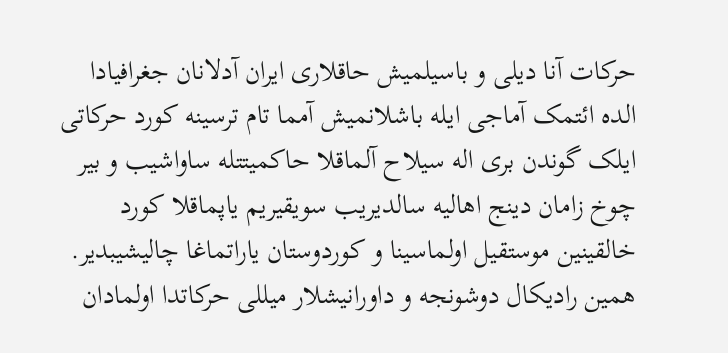حرکات آنا دیلی و باسیلمیش حاقلاری ایران آدلانان جغرافیادا الده ائتمک آماجی ایله باشلانمیش آمما تام ترسینه کورد حرکاتی ایلک گوندن بری اله سیلاح آلماقلا حاکمیتتله ساواشیب و بیر چوخ زامان دینج اهالیه سالدیریب سویقیریم یاپماقلا کورد خالقینین موستقیل اولماسینا و کوردوستان یاراتماغا چالیشیبدیر. همین رادیکال دوشونجه و داورانیشلار میللی حرکاتدا اولمادان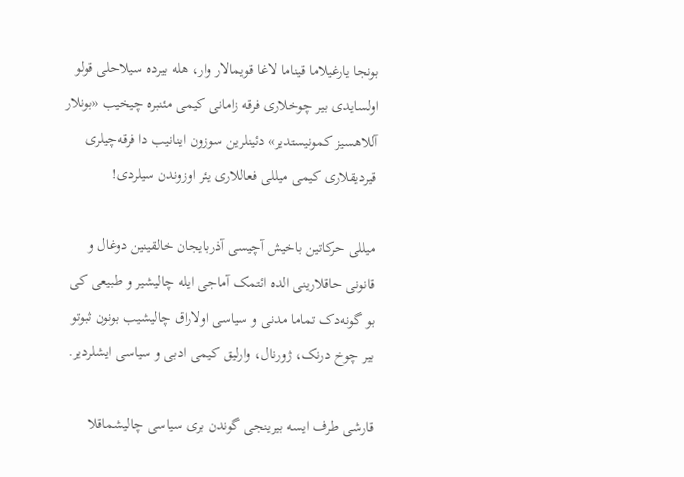بونجا یارغیلاما قیناما لاغا قویمالار وار، هله بیرده سیلاحلی قولو اولسایدی بیر چوخلاری فرقه زامانی‌ کیمی مئنبره چیخیب «بونلار آللاهسیز کمونیستدیر» دئینلرین سوزون اینانیب دا فرقه‌چیلری قیردیقلاری کیمی میللی فعاللاری یئر اوزوندن سیلردی!

میللی حرکاتین باخیش آچیسی آذربایجان خالقینین دوغال و قانونی حاقلارینی الده ائتمک آماجی ایله چالیشیر و طبیعی کی بو گونه‌دک تماما مدنی و سیاسی اولاراق چالیشیب بونون ثبوتو بیر چوخ درنک، ژورنال، وارلیق کیمی ادبی و سیاسی ایشلردیر.

قارشی طرف ایسه بیرینجی گوندن بری سیاسی چالیشماقلا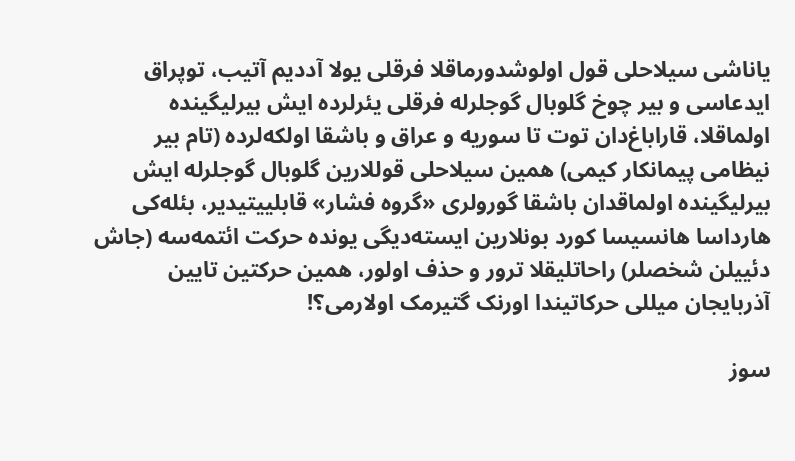یاناشی سیلاحلی قول اولوشدورماقلا فرقلی یولا آددیم آتیب، توپراق ایدعاسی و بیر چوخ گلوبال گوجلرله فرقلی یئرلرده ایش بیرلیگینده اولماقلا، قاراباغ‌دان توت تا سوریه و عراق و باشقا اولکه‌لرده (تام بیر نیظامی پیمانکار کیمی) همین سیلاحلی قوللارین گلوبال گوجلرله ایش بیرلیگینده اولماقدان باشقا گورولری «گروه فشار» قابلییتیدیر، بئله‌کی هارداسا هانسیسا کورد بونلارین ایسته‌دیگی یونده حرکت ائتمه‌سه (جاش دئییلن شخصلر) راحاتلیقلا ترور و حذف اولور، همین حرکتین تایین آذربایجان میللی حرکاتیندا اورنک گتیرمک اولارمی؟!

سوز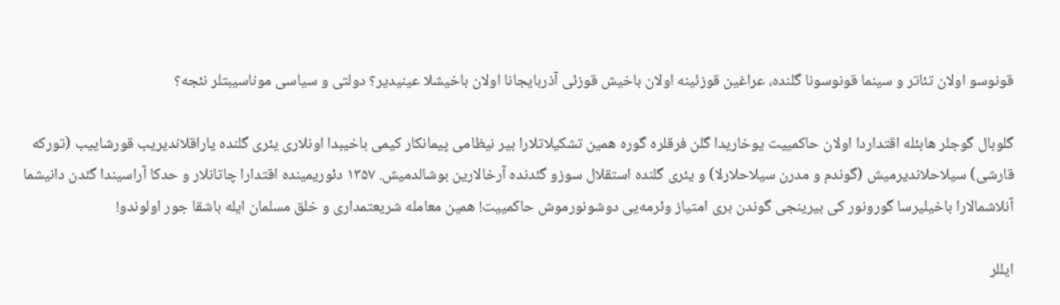قونوسو اولان تئاتر و سینما قونوسونا گلنده، عراغین قوزئینه اولان باخیش قوزئی آذربایجانا اولان باخیشلا عینیدیر؟ دولتی و سیاسی موناسیبتلر نئجه؟

گلوبال گوجلر هابئله اقتداردا اولان حاکمییت یوخاریدا گلن فرقلره گوره همین تشکیلاتلارا بیر نیظامی پیمانکار کیمی باخیبدا اونلاری یئری گلنده یاراقلاندیریب قورشاییب (تورکه قارشی) سیلاحلاندیرمیش (گوندم و مدرن سیلاحلارلا) و یئری گلنده استقلال سوزو گئدنده آرخالارین بوشالدمیش. ۱۳۵۷ دئوریمینده اقتدارا چاتانلار و حدکا آراسیندا گئدن دانیشما آنلاشمالارا باخیلیرسا گورونور کی بیرینجی گوندن بری امتیاز وئرمه‌یی دوشونورموش حاکمییت! همین معامله شریعتمداری و خلق مسلمان ایله باشقا جور اولوندو!

ایللر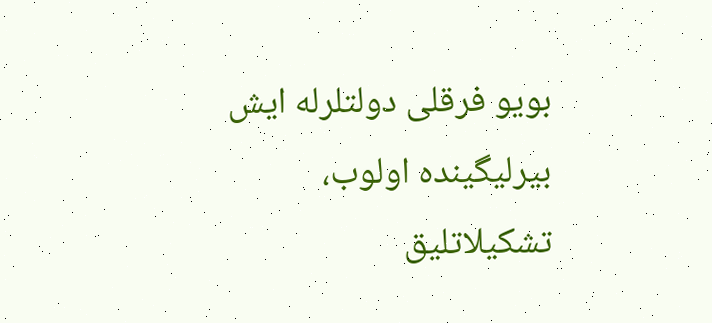بویو فرقلی دولتلرله ایش بیرلیگینده اولوب، تشکیلاتلیق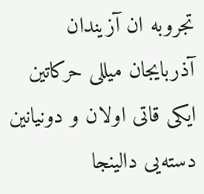تجروبه ان آزیندان آذربایجان میللی حرکاتین ایکی قاتی اولان و دونیانین دسته‌یی دالینجا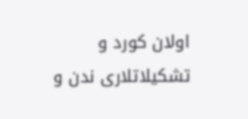اولان کورد و تشکیلاتلاری ندن و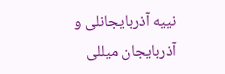نییه آذربایجانلی و آذربایجان میللی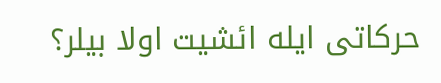حرکاتی ایله ائشیت اولا بیلر؟